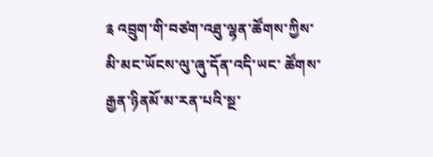༉ འབྲུག་གི་བཙག་འཐུ་ལྷན་ཚོགས་ཀྱིས་ མི་མང་ཡོངས་ལུ་ཞུ་དོན་འདི་ཡང་ ཚོགས་རྒྱན་ཉིནམོ་མ་རན་པའི་སྔ་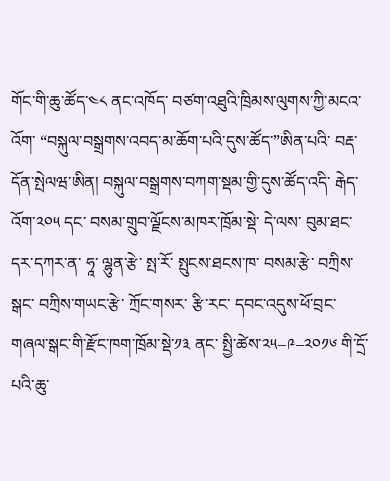གོང་གི་ཆུ་ཚོད་༤༨ ནང་འཁོད་ བཙག་འཐུའི་ཁྲིམས་ལུགས་ཀྱི་མངའ་འོག་ “བསྐུལ་བསྒྲགས་འབད་མ་ཆོག་པའི་དུས་ཚོད་”ཨིན་པའི་ བརྡ་དོན་སྤེལཝ་ཨིན། བསྐུལ་བསྒྲགས་བཀག་སྡམ་གྱི་དུས་ཚོད་འདི་ རྒེད་འོག་༢༠༥ དང་ བསམ་གྲུབ་ལྗོངས་མཁར་ཁྲོམ་སྡེ་ དེ་ལས་ བུམ་ཐང་ དར་དཀར་ན་ ཧཱ་ ལྷུན་རྩེ་ སྤ་རོ་ སྤུངས་ཐངས་ཁ་ བསམ་རྩེ་ བཀྲིས་སྒང་ བཀྲིས་གཡང་རྩེ་ ཀྲོང་གསར་ རྩི་རང་ དབང་འདུས་ཕོ་བྲང་ གཞལ་སྒང་གི་རྫོང་ཁག་ཁྲོམ་སྡེ་༡༣ ནང་ སྤྱི་ཚེས་༢༥–༩–༢༠༡༦ གི་དྲོ་པའི་ཆུ་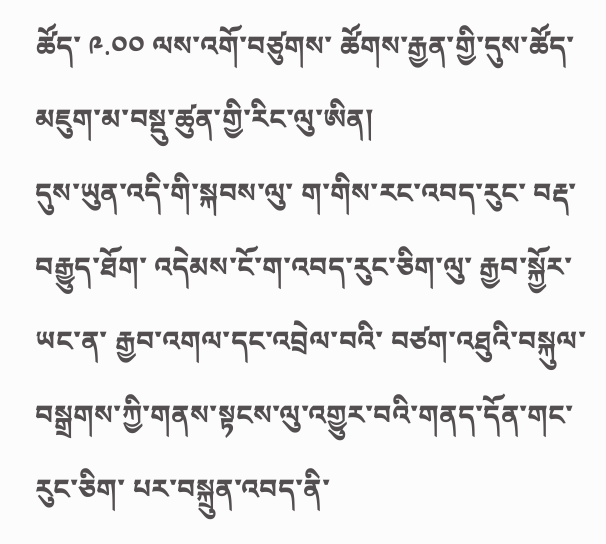ཚོད་ ༩.༠༠ ལས་འགོ་བཙུགས་ ཚོགས་རྒྱན་གྱི་དུས་ཚོད་མཇུག་མ་བསྡུ་ཚུན་གྱི་རིང་ལུ་ཨིན།
དུས་ཡུན་འདི་གི་སྐབས་ལུ་ ག་གིས་རང་འབད་རུང་ བརྡ་བརྒྱུད་ཐོག་ འདེམས་ངོ་ག་འབད་རུང་ཅིག་ལུ་ རྒྱབ་སྐྱོར་ ཡང་ན་ རྒྱབ་འགལ་དང་འབྲེལ་བའི་ བཙག་འཐུའི་བསྐུལ་བསྒྲགས་ཀྱི་གནས་སྟངས་ལུ་འགྱུར་བའི་གནད་དོན་གང་རུང་ཅིག་ པར་བསྐྲུན་འབད་ནི་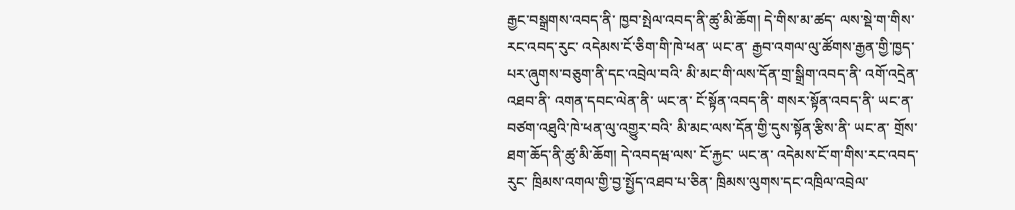རྒྱང་བསྒྲགས་འབད་ནི་ ཁྱབ་སྤེལ་འབད་ནི་ཚུ་མི་ཆོག། དེ་གིས་མ་ཚད་ ལས་སྡེ་ག་གིས་རང་འབད་རུང་ འདེམས་ངོ་ཅིག་གི་ཁེ་ཕན་ ཡང་ན་ རྒྱབ་འགལ་ལུ་ཚོགས་རྒྱན་གྱི་ཁྱད་པར་ཞུགས་བཅུག་ནི་དང་འབྲེལ་བའི་ མི་མང་གི་ལས་དོན་གྲ་སྒྲིག་འབད་ནི་ འགོ་འདྲེན་འཐབ་ནི་ འགན་དབང་ལེན་ནི་ ཡང་ན་ ངོ་སྟོན་འབད་ནི་ གསར་སྟོན་འབད་ནི་ ཡང་ན་ བཙག་འཐུའི་ཁེ་ཕན་ལུ་འགྱུར་བའི་ མི་མང་ལས་དོན་གྱི་དུས་སྟོན་རྩིས་ནི་ ཡང་ན་ གྲོས་ཐག་ཆོད་ནི་ཚུ་མི་ཆོག། དེ་འབདཝ་ལས་ ངོ་རྐྱང་ ཡང་ན་ འདེམས་ངོ་ག་གིས་རང་འབད་རུང་ ཁྲིམས་འགལ་གྱི་བྱ་སྤྱོད་འཐབ་པ་ཅིན་ ཁྲིམས་ལུགས་དང་འཁྲིལ་འབྲེལ་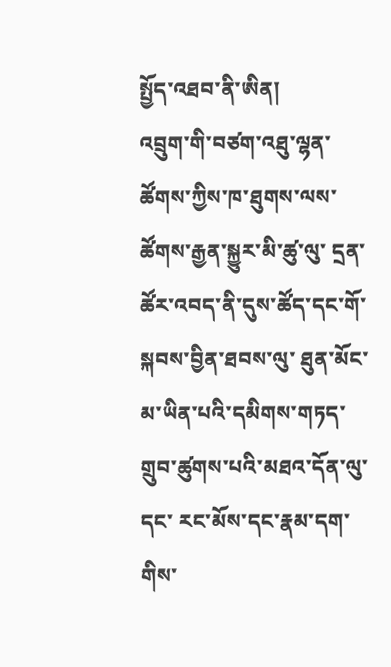སྤྱོད་འཐབ་ནི་ཨིན།
འབྲུག་གི་བཙག་འཐུ་ལྷན་ཚོགས་ཀྱིས་ཁ་ཐུགས་ལས་ ཚོགས་རྒྱན་སྐྱུར་མི་ཚུ་ལུ་ དྲན་ཚོར་འབད་ནི་དུས་ཚོད་དང་གོ་སྐབས་བྱིན་ཐབས་ལུ་ ཐུན་མོང་མ་ཡིན་པའི་དམིགས་གཏད་གྲུབ་ཚུགས་པའི་མཐའ་དོན་ལུ་དང་ རང་མོས་དང་རྣམ་དག་གིས་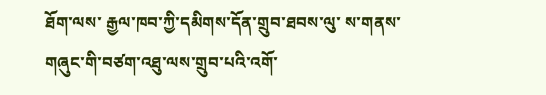ཐོག་ལས་ རྒྱལ་ཁབ་ཀྱི་དམིགས་དོན་གྲུབ་ཐབས་ལུ་ ས་གནས་གཞུང་གི་བཙག་འཐུ་ལས་གྲུབ་པའི་འགོ་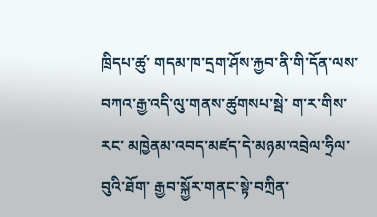ཁྲིདཔ་ཚུ་ གདམ་ཁ་དྲག་ཤོས་རྐྱབ་ནི་གི་དོན་ལས་ བཀའ་རྒྱ་འདི་ལུ་གནས་ཚུགསཔ་སྦེ་ ག་ར་གིས་རང་ མཁྱེནམ་འབད་མཛད་དེ་མཉམ་འབྲེལ་ཧྲིལ་བུའི་ཐོག་ རྒྱབ་སྐྱོར་གནང་སྟེ་བཀྲིན་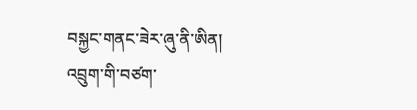བསྐྱང་གནང་ཟེར་ཞུ་ནི་ཨིན།
འབྲུག་གི་བཙག་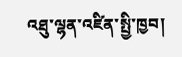འཐུ་ལྷན་འཛིན་སྤྱི་ཁྱབ།